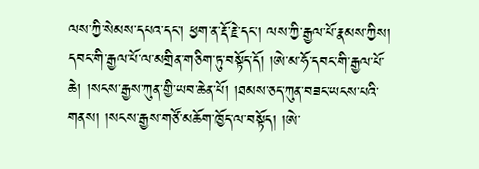ལས་ཀྱི་སེམས་དཔའ་དང་། ཕྱག་ན་རྡོ་རྗེ་དང་། ལས་ཀྱི་རྒྱལ་པོ་རྣམས་ཀྱིས། དབང་གི་རྒྱལ་པོ་ལ་མགྲིན་གཅིག་ཏུ་བསྟོད་དོ། །ཨེ་མ་ཧོ་དབང་གི་རྒྱལ་པོ་ཆེ། །སངས་རྒྱས་ཀུན་གྱི་ཡབ་ཆེན་པོ། །ཐམས་ཅད་ཀུན་བཟང་ཡངས་པའི་གནས། །སངས་རྒྱས་གཙོ་མཆོག་ཁྱོད་ལ་བསྟོད། །ཨེ་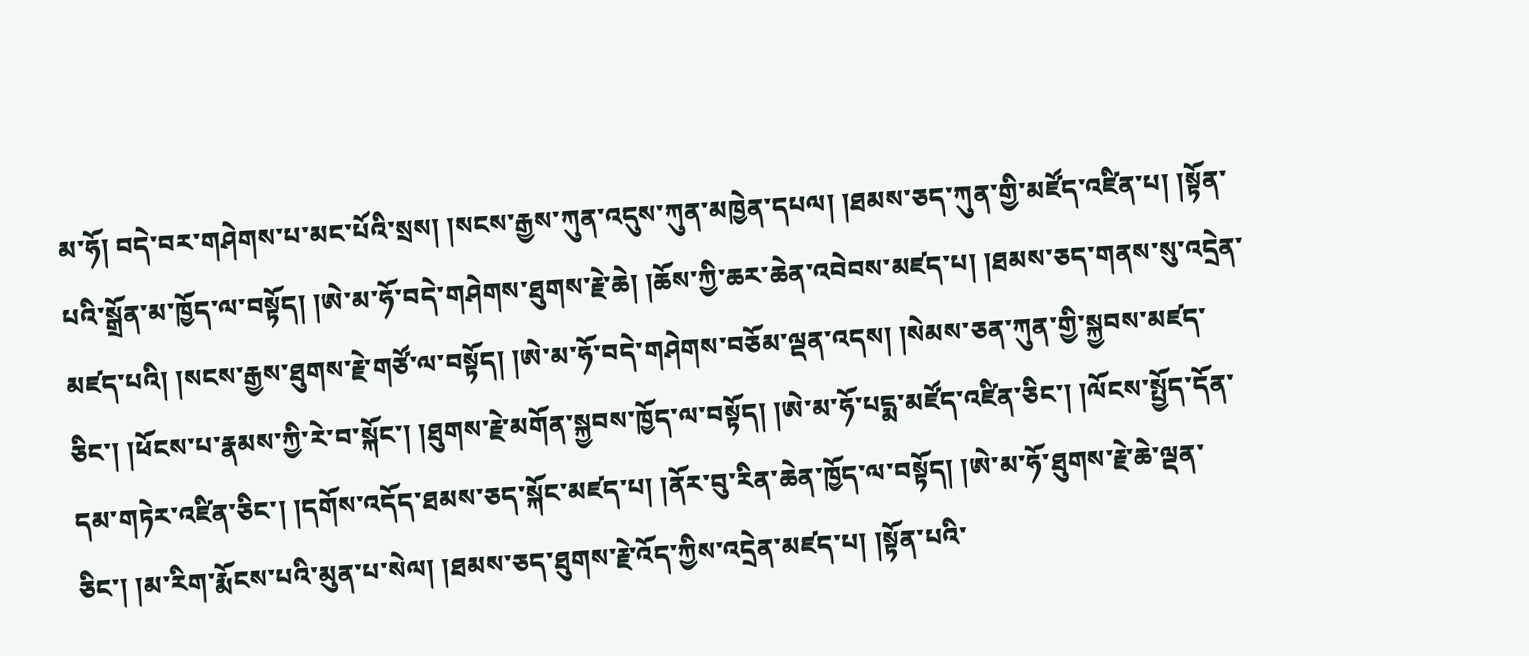མ་ཧོ། བདེ་བར་གཤེགས་པ་མང་པོའི་སྲས། །སངས་རྒྱས་ཀུན་འདུས་ཀུན་མཁྱེན་དཔལ། །ཐམས་ཅད་ཀུན་གྱི་མཛོད་འཛིན་པ། །སྟོན་པའི་སྒྲོན་མ་ཁྱོད་ལ་བསྟོད། །ཨེ་མ་ཧོ་བདེ་གཤེགས་ཐུགས་རྗེ་ཆེ། །ཆོས་ཀྱི་ཆར་ཆེན་འབེབས་མཛད་པ། །ཐམས་ཅད་གནས་སུ་འདྲེན་མཛད་པའི། །སངས་རྒྱས་ཐུགས་རྗེ་གཙོ་ལ་བསྟོད། །ཨེ་མ་ཧོ་བདེ་གཤེགས་བཅོམ་ལྡན་འདས། །སེམས་ཅན་ཀུན་གྱི་སྐྱབས་མཛད་ཅིང་། །ཕོངས་པ་རྣམས་ཀྱི་རེ་བ་སྐོང་། །ཐུགས་རྗེ་མགོན་སྐྱབས་ཁྱོད་ལ་བསྟོད། །ཨེ་མ་ཧོ་པདྨ་མཛོད་འཛིན་ཅིང་། །ལོངས་སྤྱོད་དོན་དམ་གཏེར་འཛིན་ཅིང་། །དགོས་འདོད་ཐམས་ཅད་སྐོང་མཛད་པ། །ནོར་བུ་རིན་ཆེན་ཁྱོད་ལ་བསྟོད། །ཨེ་མ་ཧོ་ཐུགས་རྗེ་ཆེ་ལྡན་ཅིང་། །མ་རིག་རྨོངས་པའི་མུན་པ་སེལ། །ཐམས་ཅད་ཐུགས་རྗེ་འོད་ཀྱིས་འདྲེན་མཛད་པ། །སྟོན་པའི་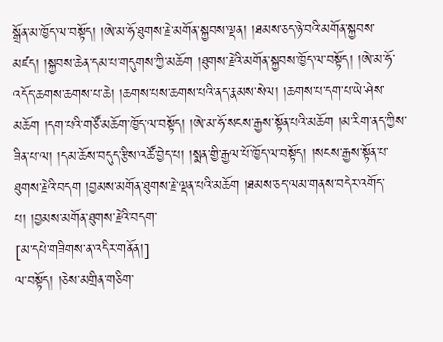སྒྲོན་མ་ཁྱོད་ལ་བསྟོད། །ཨེ་མ་ཧོ་ཐུགས་རྗེ་མགོན་སྐྱབས་ལྡན། །ཐམས་ཅད་ཉེ་བའི་མགོན་སྐྱབས་མཛད། །སྐྱབས་ཆེན་དམ་པ་གདུགས་ཀྱི་མཆོག །ཐུགས་རྗེའི་མགོན་སྐྱབས་ཁྱོད་ལ་བསྟོད། །ཨེ་མ་ཧོ་འདོད་ཆགས་ཆགས་པ་ཆེ། །ཆགས་པས་ཆགས་པའི་ནད་རྣམས་སེལ། །ཆགས་པ་དག་པ་ཡེ་ཤེས་མཆོག །དག་པའི་གཙོ་མཆོག་ཁྱོད་ལ་བསྟོད། །ཨེ་མ་ཧོ་སངས་རྒྱས་སྟོན་པའི་མཆོག །མ་རིག་ནད་ཀྱིས་ཟིན་པ་ལ། །དམ་ཆོས་བདུད་རྩིས་འཚོ་བྱེད་པ། །སྨན་གྱི་རྒྱལ་པོ་ཁྱོད་ལ་བསྟོད། །སངས་རྒྱས་སྟོན་པ་ཐུགས་རྗེའི་བདག །བྱམས་མགོན་ཐུགས་རྗེ་ལྡན་པའི་མཆོག །ཐམས་ཅད་ལམ་གནས་བདེར་འགོད་པ། །བྱམས་མགོན་ཐུགས་རྗེའི་བདག་
[མ་དཔེ་གཟིགས་ན་འདིར་གནོན།]
ལ་བསྟོད། །ཅེས་མགྲིན་གཅིག་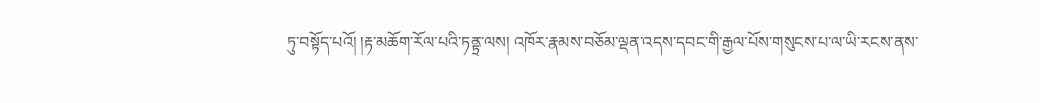ཏུ་བསྟོད་པའོ། །རྟ་མཆོག་རོལ་པའི་ཏནྟྲ་ལས། འཁོར་རྣམས་བཅོམ་ལྡན་འདས་དབང་གི་རྒྱལ་པོས་གསུངས་པ་ལ་ཡི་རངས་ནས་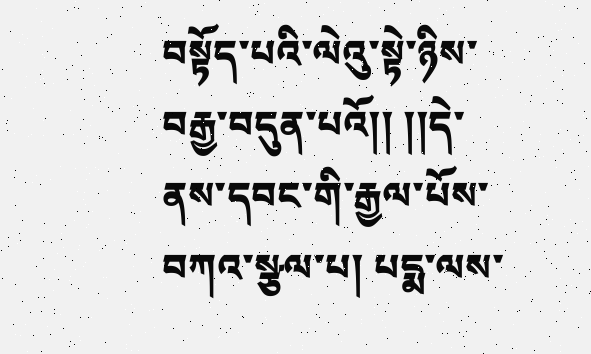བསྟོད་པའི་ལེའུ་སྟེ་ཉིས་བརྒྱ་བདུན་པའོ།། །།དེ་ནས་དབང་གི་རྒྱལ་པོས་བཀའ་སྩལ་པ། པདྨ་ལས་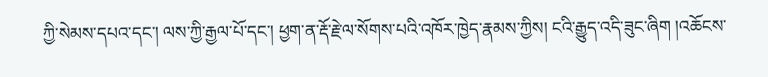ཀྱི་སེམས་དཔའ་དང་། ལས་ཀྱི་རྒྱལ་པོ་དང་། ཕྱག་ན་རྡོ་རྗེ་ལ་སོགས་པའི་འཁོར་ཁྱེད་རྣམས་ཀྱིས། ངའི་རྒྱུད་འདི་ཟུང་ཞིག །འཆོངས་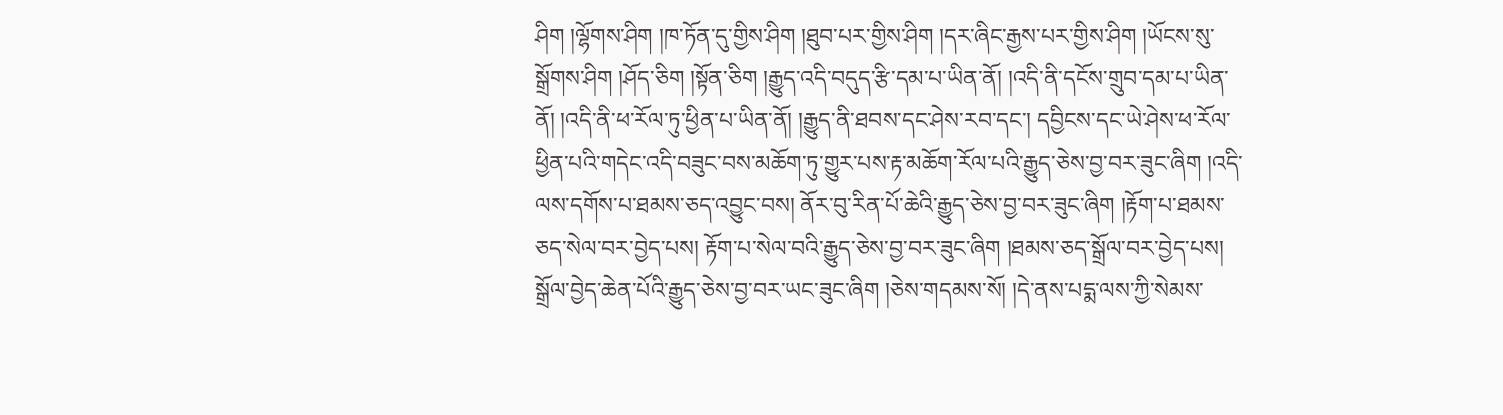ཤིག །ལྷོགས་ཤིག །ཁ་ཏོན་དུ་གྱིས་ཤིག །ཐུབ་པར་གྱིས་ཤིག །དར་ཞིང་རྒྱས་པར་གྱིས་ཤིག །ཡོངས་སུ་སྒྲོགས་ཤིག །ཤོད་ཅིག །སྟོན་ཅིག །རྒྱུད་འདི་བདུད་རྩི་དམ་པ་ཡིན་ནོ། །འདི་ནི་དངོས་གྲུབ་དམ་པ་ཡིན་ནོ། །འདི་ནི་ཕ་རོལ་ཏུ་ཕྱིན་པ་ཡིན་ནོ། །རྒྱུད་ནི་ཐབས་དང་ཤེས་རབ་དང་། དབྱིངས་དང་ཡེ་ཤེས་ཕ་རོལ་ཕྱིན་པའི་གདེང་འདི་བཟུང་བས་མཆོག་ཏུ་གྱུར་པས་རྟ་མཆོག་རོལ་པའི་རྒྱུད་ཅེས་བྱ་བར་ཟུང་ཞིག །འདི་ལས་དགོས་པ་ཐམས་ཅད་འབྱུང་བས། ནོར་བུ་རིན་པོ་ཆེའི་རྒྱུད་ཅེས་བྱ་བར་ཟུང་ཞིག །རྟོག་པ་ཐམས་ཅད་སེལ་བར་བྱེད་པས། རྟོག་པ་སེལ་བའི་རྒྱུད་ཅེས་བྱ་བར་ཟུང་ཞིག །ཐམས་ཅད་སྒྲོལ་བར་བྱེད་པས། སྒྲོལ་བྱེད་ཆེན་པོའི་རྒྱུད་ཅེས་བྱ་བར་ཡང་ཟུང་ཞིག །ཅེས་གདམས་སོ། །དེ་ནས་པདྨ་ལས་ཀྱི་སེམས་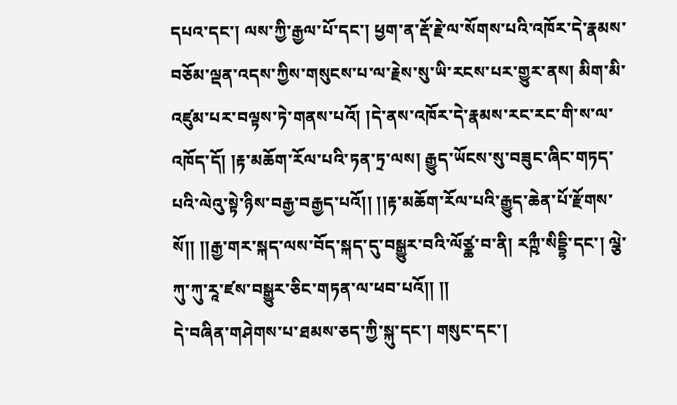དཔའ་དང་། ལས་ཀྱི་རྒྱལ་པོ་དང་། ཕྱག་ན་རྡོ་རྗེ་ལ་སོགས་པའི་འཁོར་དེ་རྣམས་བཅོམ་ལྡན་འདས་ཀྱིས་གསུངས་པ་ལ་རྗེས་སུ་ཡི་རངས་པར་གྱུར་ནས། མིག་མི་འཛུམ་པར་བལྟས་ཏེ་གནས་པའོ། །དེ་ནས་འཁོར་དེ་རྣམས་རང་རང་གི་ས་ལ་འཁོད་དོ། །རྟ་མཆོག་རོལ་པའི་ཏན་ཏྲ་ལས། རྒྱུད་ཡོངས་སུ་བཟུང་ཞིང་གཏད་པའི་ལེའུ་སྟེ་ཉིས་བརྒྱ་བརྒྱད་པའོ།། །།རྟ་མཆོག་རོལ་པའི་རྒྱུད་ཆེན་པོ་རྫོགས་སོ།། །།རྒྱ་གར་སྐད་ལས་བོད་སྐད་དུ་བསྒྱུར་བའི་ལོཙྪ་བ་ནི། རཀྵྀ་སིདྡྷི་དང་། ལྕེ་ཀུ་ཀུ་རཱ་ཛས་བསྒྱུར་ཅིང་གཏན་ལ་ཕབ་པའོ།། །།
དེ་བཞིན་གཤེགས་པ་ཐམས་ཅད་ཀྱི་སྐུ་དང་། གསུང་དང་།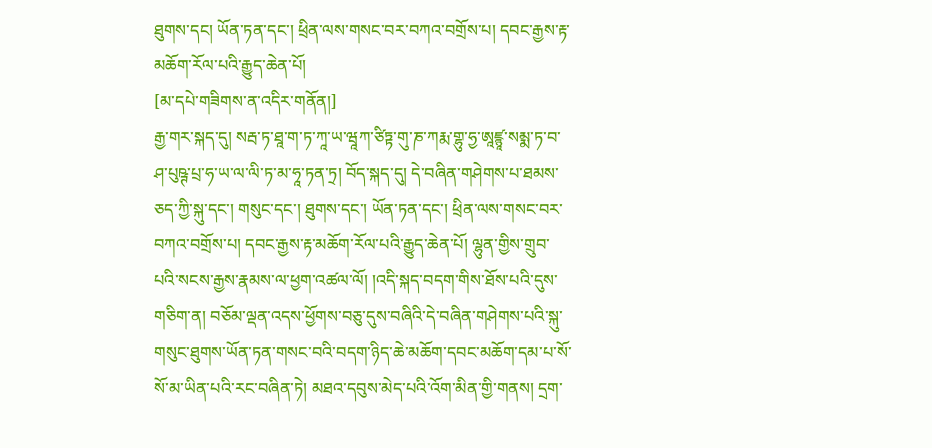ཐུགས་དང། ཡོན་ཏན་དང་། ཕྲིན་ལས་གསང་བར་བཀའ་བགྲོས་པ། དབང་རྒྱས་རྟ་མཆོག་རོལ་པའི་རྒྱུད་ཆེན་པོ།
[མ་དཔེ་གཟིགས་ན་འདིར་གནོན།]
རྒྱ་གར་སྐད་དུ། སརྦ་ཏ་ཐཱ་ག་ཏ་ཀཱ་ཡ་ཝཱཀ་ཙིཏྟ་གུ་ཎ་ཀརྨ་གྷུ་ཧྱ་ཨཱཛྙཱ་སམྨ་ཏ་བ་ཤ་པུཥྚ་པྲ་ཧ་ཡ་ལ་ལི་ཏ་མ་ཧཱ་ཏན་ཏྲ། བོད་སྐད་དུ། དེ་བཞིན་གཤེགས་པ་ཐམས་ཅད་ཀྱི་སྐུ་དང་། གསུང་དང་། ཐུགས་དང་། ཡོན་ཏན་དང་། ཕྲིན་ལས་གསང་བར་བཀའ་བགྲོས་པ། དབང་རྒྱས་རྟ་མཆོག་རོལ་པའི་རྒྱུད་ཆེན་པོ། ལྷུན་གྱིས་གྲུབ་པའི་སངས་རྒྱས་རྣམས་ལ་ཕྱག་འཚལ་ལོ། །འདི་སྐད་བདག་གིས་ཐོས་པའི་དུས་གཅིག་ན། བཅོམ་ལྡན་འདས་ཕྱོགས་བཅུ་དུས་བཞིའི་དེ་བཞིན་གཤེགས་པའི་སྐུ་གསུང་ཐུགས་ཡོན་ཏན་གསང་བའི་བདག་ཉིད་ཆེ་མཆོག་དབང་མཆོག་དམ་པ་སོ་སོ་མ་ཡིན་པའི་རང་བཞིན་ཏེ། མཐའ་དབུས་མེད་པའི་འོག་མིན་གྱི་གནས། དྲག་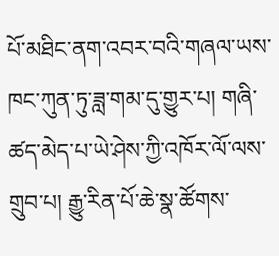པོ་མཐིང་ནག་འབར་བའི་གཞལ་ཡས་ཁང་ཀུན་ཏུ་ཟླ་གམ་དུ་གྱུར་པ། གཞི་ཚད་མེད་པ་ཡེ་ཤེས་ཀྱི་འཁོར་ལོ་ལས་གྲུབ་པ། རྒྱུ་རིན་པོ་ཆེ་སྣ་ཚོགས་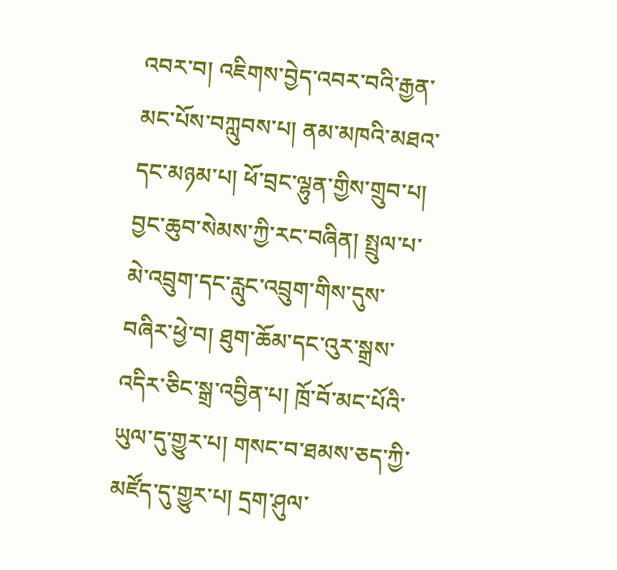འབར་བ། འཇིགས་བྱེད་འབར་བའི་རྒྱན་མང་པོས་བཀླུབས་པ། ནམ་མཁའི་མཐའ་དང་མཉམ་པ། ཕོ་བྲང་ལྷུན་གྱིས་གྲུབ་པ། བྱང་ཆུབ་སེམས་ཀྱི་རང་བཞིན། སྤྲུལ་པ་མེ་འབྲུག་དང་རླུང་འབྲུག་གིས་དུས་བཞིར་ཕྱེ་བ། ཐུག་ཆོམ་དང་འུར་སྒྲས་འདིར་ཅིང་སྒྲ་འབྱིན་པ། ཁྲོ་བོ་མང་པོའི་ཡུལ་དུ་གྱུར་པ། གསང་བ་ཐམས་ཅད་ཀྱི་མཛོད་དུ་གྱུར་པ། དྲག་ཤུལ་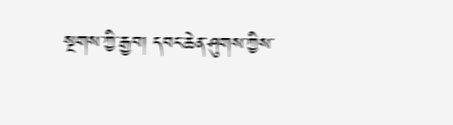སྔགས་ཀྱི་རྒྱབ། དབང་ཆེན་ཤུགས་ཀྱིས་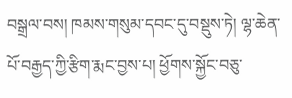བསྒྲལ་བས། ཁམས་གསུམ་དབང་དུ་བསྡུས་ཏེ། ལྷ་ཆེན་པོ་བརྒྱད་ཀྱི་རྩིག་རྨང་བྱས་པ། ཕྱོགས་སྐྱོང་བཅུ་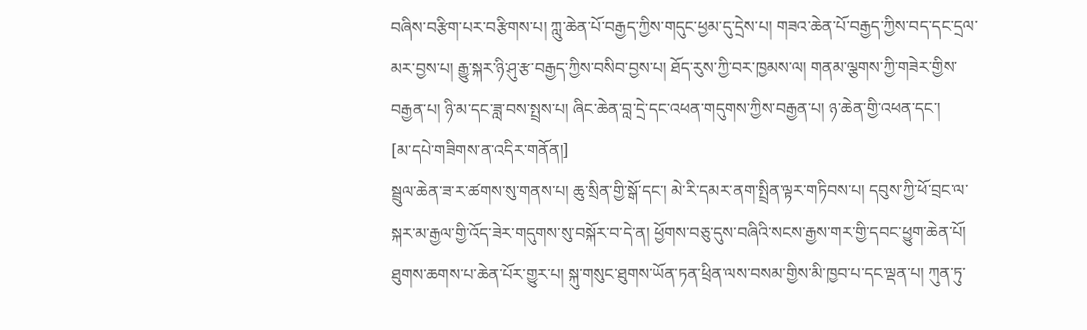བཞིས་བརྩིག་པར་བརྩིགས་པ། ཀླུ་ཆེན་པོ་བརྒྱད་ཀྱིས་གདུང་ཕྱམ་དུ་དྲེས་པ། གཟའ་ཆེན་པོ་བརྒྱད་ཀྱིས་བད་དང་དྲལ་མར་བྱས་པ། རྒྱུ་སྐར་ཉི་ཤུ་རྩ་བརྒྱད་ཀྱིས་བསིབ་བྱས་པ། ཐོད་རུས་ཀྱི་བར་ཁྱམས་ལ། གནམ་ལྕགས་ཀྱི་གཟེར་གྱིས་བརྒྱན་པ། ཉི་མ་དང་ཟླ་བས་སྤྲས་པ། ཞིང་ཆེན་བླ་དྲེ་དང་འཕན་གདུགས་ཀྱིས་བརྒྱན་པ། ཉ་ཆེན་གྱི་འཕན་དང་།
[མ་དཔེ་གཟིགས་ན་འདིར་གནོན།]
སྦྲུལ་ཆེན་ཟ་ར་ཚགས་སུ་གནས་པ། ཆུ་སྲིན་གྱི་སྒོ་དང་། མེ་རི་དམར་ནག་སྤྲིན་ལྟར་གཏིབས་པ། དབུས་ཀྱི་ཕོ་བྲང་ལ་སྐར་མ་རྒྱལ་གྱི་འོད་ཟེར་གདུགས་སུ་བསྐོར་བ་དེ་ན། ཕྱོགས་བཅུ་དུས་བཞིའི་སངས་རྒྱས་གར་གྱི་དབང་ཕྱུག་ཆེན་པོ། ཐུགས་ཆགས་པ་ཆེན་པོར་གྱུར་པ། སྐུ་གསུང་ཐུགས་ཡོན་ཏན་ཕྲིན་ལས་བསམ་གྱིས་མི་ཁྱབ་པ་དང་ལྡན་པ། ཀུན་ཏུ་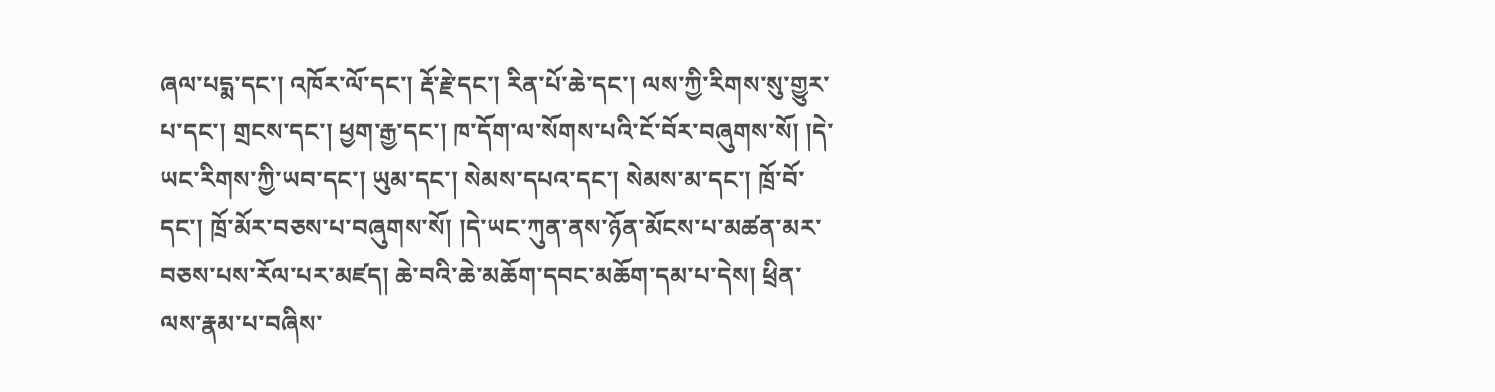ཞལ་པདྨ་དང་། འཁོར་ལོ་དང་། རྡོ་རྗེ་དང་། རིན་པོ་ཆེ་དང་། ལས་ཀྱི་རིགས་སུ་གྱུར་པ་དང་། གྲངས་དང་། ཕྱག་རྒྱ་དང་། ཁ་དོག་ལ་སོགས་པའི་ངོ་བོར་བཞུགས་སོ། །དེ་ཡང་རིགས་ཀྱི་ཡབ་དང་། ཡུམ་དང་། སེམས་དཔའ་དང་། སེམས་མ་དང་། ཁྲོ་བོ་དང་། ཁྲོ་མོར་བཅས་པ་བཞུགས་སོ། །དེ་ཡང་ཀུན་ནས་ཉོན་མོངས་པ་མཚན་མར་བཅས་པས་རོལ་པར་མཛད། ཆེ་བའི་ཆེ་མཆོག་དབང་མཆོག་དམ་པ་དེས། ཕྲིན་ལས་རྣམ་པ་བཞིས་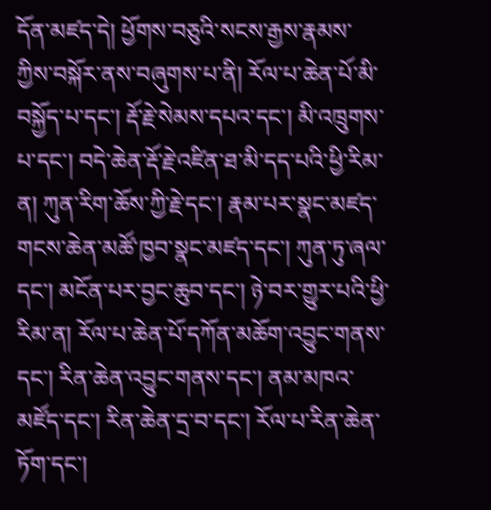དོན་མཛད་དེ། ཕྱོགས་བཅུའི་སངས་རྒྱས་རྣམས་ཀྱིས་བསྐོར་ནས་བཞུགས་པ་ནི། རོལ་པ་ཆེན་པོ་མི་བསྐྱོད་པ་དང་། རྡོ་རྗེ་སེམས་དཔའ་དང་། མི་འཁྲུགས་པ་དང་། བདེ་ཆེན་རྡོ་རྗེ་འཛིན་ཐ་མི་དད་པའི་ཕྱི་རིམ་ན། ཀུན་རིག་ཆོས་ཀྱི་རྗེ་དང་། རྣམ་པར་སྣང་མཛད་གངས་ཆེན་མཚོ་ཁྱབ་སྣང་མཛད་དང་། ཀུན་ཏུ་ཞལ་དང་། མངོན་པར་བྱང་ཆུབ་དང་། ཉེ་བར་གྱུར་པའི་ཕྱི་རིམ་ན། རོལ་པ་ཆེན་པོ་དཀོན་མཆོག་འབྱུང་གནས་དང་། རིན་ཆེན་འབྱུང་གནས་དང་། ནམ་མཁའ་མཛོད་དང་། རིན་ཆེན་དྲ་བ་དང་། རོལ་པ་རིན་ཆེན་ཏོག་དང་།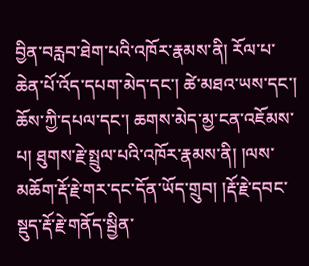བྱིན་བརླབ་ཐེག་པའི་འཁོར་རྣམས་ནི། རོལ་པ་ཆེན་པོ་འོད་དཔག་མེད་དང་། ཚེ་མཐའ་ཡས་དང་། ཆོས་ཀྱི་དཔལ་དང་། ཆགས་མེད་མྱ་ངན་འཇོམས་པ། ཐུགས་རྗེ་སྤྲུལ་པའི་འཁོར་རྣམས་ནི། །ལས་མཆོག་རྡོ་རྗེ་གར་དང་དོན་ཡོད་གྲུབ། །རྡོ་རྗེ་དབང་སྡུད་རྡོ་རྗེ་གནོད་སྦྱིན་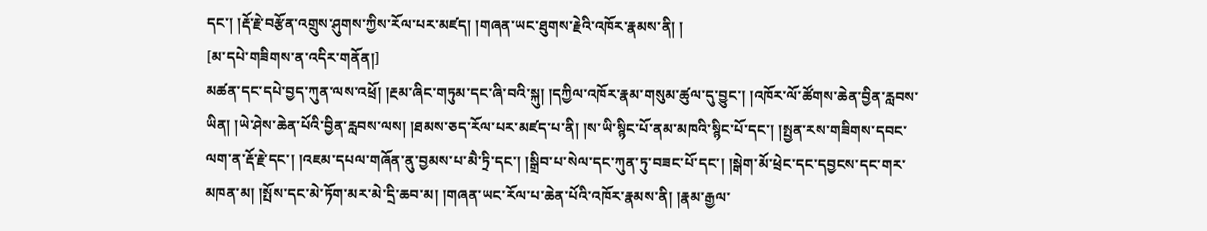དང་། །རྡོ་རྗེ་བརྩོན་འགྲུས་ཤུགས་ཀྱིས་རོལ་པར་མཛད། །གཞན་ཡང་ཐུགས་རྗེའི་འཁོར་རྣམས་ནི། །
[མ་དཔེ་གཟིགས་ན་འདིར་གནོན།]
མཚན་དང་དཔེ་བྱད་ཀུན་ལས་འཕྲོ། །རྔམ་ཞིང་གཏུམ་དང་ཞི་བའི་སྐུ། །དཀྱིལ་འཁོར་རྣམ་གསུམ་ཚུལ་དུ་བྱུང་། །འཁོར་ལོ་ཚོགས་ཆེན་བྱིན་རླབས་ཡིན། །ཡེ་ཤེས་ཆེན་པོའི་བྱིན་རླབས་ལས། །ཐམས་ཅད་རོལ་པར་མཛད་པ་ནི། །ས་ཡི་སྙིང་པོ་ནམ་མཁའི་སྙིང་པོ་དང་། །སྤྱན་རས་གཟིགས་དབང་ལག་ན་རྡོ་རྗེ་དང་། །འཇམ་དཔལ་གཞོན་ནུ་བྱམས་པ་མཻ་ཏྲི་དང་། །སྒྲིབ་པ་སེལ་དང་ཀུན་ཏུ་བཟང་པོ་དང་། །སྒེག་མོ་ཕྲེང་དང་དབྱངས་དང་གར་མཁན་མ། །སྤོས་དང་མེ་ཏོག་མར་མེ་དྲི་ཆབ་མ། །གཞན་ཡང་རོལ་པ་ཆེན་པོའི་འཁོར་རྣམས་ནི། །རྣམ་རྒྱལ་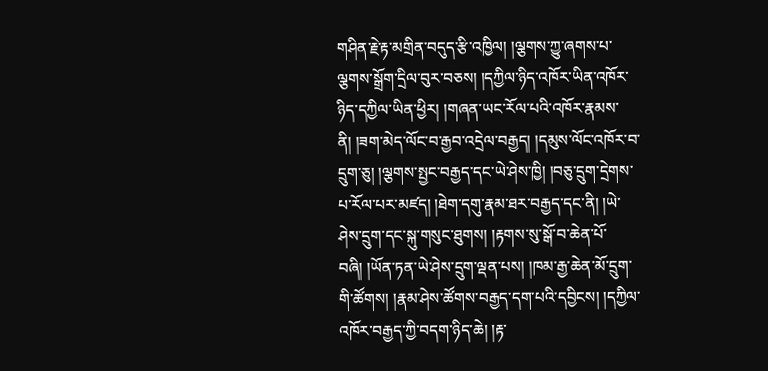གཤིན་རྗེ་རྟ་མགྲིན་བདུད་རྩི་འཁྱིལ། །ལྕགས་ཀྱུ་ཞགས་པ་ལྕགས་སྒྲོག་དྲིལ་བུར་བཅས། །དཀྱིལ་ཉིད་འཁོར་ཡིན་འཁོར་ཉིད་དཀྱིལ་ཡིན་ཕྱིར། །གཞན་ཡང་རོལ་པའི་འཁོར་རྣམས་ནི། །ཟག་མེད་ལོང་བ་རྒྱབ་འདྲེལ་བརྒྱད། །དམུས་ལོང་འཁོར་བ་དྲུག་ཅུ། །ལྕགས་སྤྱང་བརྒྱད་དང་ཡེ་ཤེས་ཁྱི། །བཅུ་དྲུག་དྲེགས་པ་རོལ་པར་མཛད། །ཐེག་དགུ་རྣམ་ཐར་བརྒྱད་དང་ནི། །ཡེ་ཤེས་དྲུག་དང་སྐུ་གསུང་ཐུགས། །རྟགས་སུ་སྒོ་བ་ཆེན་པོ་བཞི། །ཡོན་ཏན་ཡེ་ཤེས་དྲུག་ལྡན་པས། །ཁམ་རྒྱ་ཆེན་མོ་དྲུག་གི་ཚོགས། །རྣམ་ཤེས་ཚོགས་བརྒྱད་དག་པའི་དབྱིངས། །དཀྱིལ་འཁོར་བརྒྱད་ཀྱི་བདག་ཉིད་ཆེ། །རྟ་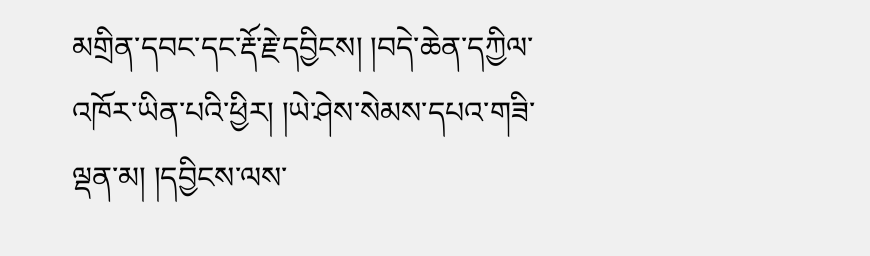མགྲིན་དབང་དང་རྡོ་རྗེ་དབྱིངས། །བདེ་ཆེན་དཀྱིལ་འཁོར་ཡིན་པའི་ཕྱིར། །ཡེ་ཤེས་སེམས་དཔའ་གཟི་ལྡན་མ། །དབྱིངས་ལས་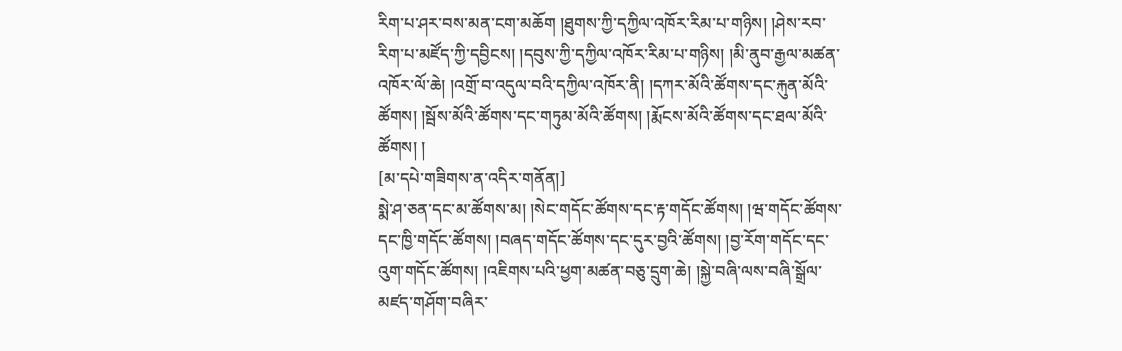རིག་པ་ཤར་བས་མན་ངག་མཆོག །ཐུགས་ཀྱི་དཀྱིལ་འཁོར་རིམ་པ་གཉིས། །ཤེས་རབ་རིག་པ་མཛོད་ཀྱི་དབྱིངས། །དབུས་ཀྱི་དཀྱིལ་འཁོར་རིམ་པ་གཉིས། །མི་ནུབ་རྒྱལ་མཚན་འཁོར་ལོ་ཆེ། །འགྲོ་བ་འདུལ་བའི་དཀྱིལ་འཁོར་ནི། །དཀར་མོའི་ཚོགས་དང་རྐུན་མོའི་ཚོགས། །སྦོས་མོའི་ཚོགས་དང་གཏུམ་མོའི་ཚོགས། །རྨོངས་མོའི་ཚོགས་དང་ཐལ་མོའི་ཚོགས། །
[མ་དཔེ་གཟིགས་ན་འདིར་གནོན།]
སྨེ་ཤ་ཅན་དང་མ་ཚོགས་མ། །སེང་གདོང་ཚོགས་དང་རྟ་གདོང་ཚོགས། །ཝ་གདོང་ཚོགས་དང་ཁྱི་གདོང་ཚོགས། །བཞད་གདོང་ཚོགས་དང་དུར་བྱའི་ཚོགས། །བྱ་རོག་གདོང་དང་འུག་གདོང་ཚོགས། །འཇིགས་པའི་ཕྱག་མཚན་བཅུ་དྲུག་ཆེ། །སྐྱེ་བཞི་ལས་བཞི་སྒྲོལ་མཛད་གཤོག་བཞིར་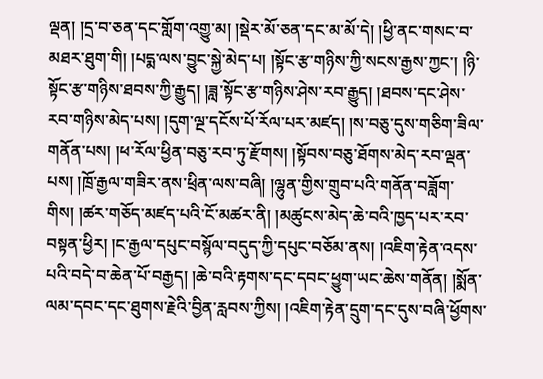ལྡན། །དྲ་བ་ཅན་དང་གློག་འགྱུ་མ། །སྡེར་མོ་ཅན་དང་མ་མོ་དེ། །ཕྱི་ནང་གསང་བ་མཐར་ཐུག་གི། །པདྨ་ལས་བྱུང་སྐྱེ་མེད་པ། །སྟོང་རྩ་གཉིས་ཀྱི་སངས་རྒྱས་ཀྱང་། །ཉི་སྟོང་རྩ་གཉིས་ཐབས་ཀྱི་རྒྱུད། །ཟླ་སྟོང་རྩ་གཉིས་ཤེས་རབ་རྒྱུད། །ཐབས་དང་ཤེས་རབ་གཉིས་མེད་པས། །དུག་ལྔ་དངོས་པོ་རོལ་པར་མཛད། །ས་བཅུ་དུས་གཅིག་ཟིལ་གནོན་པས། །ཕ་རོལ་ཕྱིན་བཅུ་རབ་ཏུ་རྫོགས། །སྟོབས་བཅུ་ཐོགས་མེད་རབ་ལྡན་པས། །ཁྲོ་རྒྱལ་གཟིར་ནས་ཕྲིན་ལས་བཞི། །ལྷུན་གྱིས་གྲུབ་པའི་གནོན་བཟློག་གིས། །ཚར་གཅོད་མཛད་པའི་ངོ་མཚར་ནི། །མཚུངས་མེད་ཆེ་བའི་ཁྱད་པར་རབ་བསྟན་ཕྱིར། །ང་རྒྱལ་དཔུང་བསྙོལ་བདུད་ཀྱི་དཔུང་བཅོམ་ནས། །འཇིག་རྟེན་འདས་པའི་བདེ་བ་ཆེན་པོ་བརྒྱད། །ཆེ་བའི་རྟགས་དང་དབང་ཕྱུག་ཡང་ཆེས་གནོན། །སྨོན་ལམ་དབང་དང་ཐུགས་རྗེའི་བྱིན་རླབས་ཀྱིས། །འཇིག་རྟེན་དྲུག་དང་དུས་བཞི་ཕྱོགས་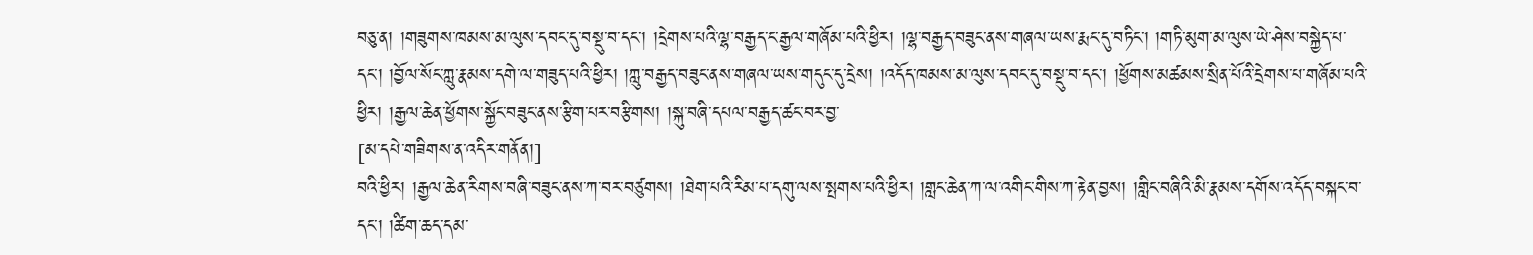བཅུ་ན། །གཟུགས་ཁམས་མ་ལུས་དབང་དུ་བསྡུ་བ་དང་། །དྲེགས་པའི་ལྷ་བརྒྱད་ང་རྒྱལ་གཞོམ་པའི་ཕྱིར། །ལྷ་བརྒྱད་བཟུང་ནས་གཞལ་ཡས་རྨང་དུ་བཏིང་། །གཏི་མུག་མ་ལུས་ཡེ་ཤེས་བསྐྱེད་པ་དང་། །བྱོལ་སོང་ཀླུ་རྣམས་དགེ་ལ་གཟུད་པའི་ཕྱིར། །ཀླུ་བརྒྱད་བཟུང་ནས་གཞལ་ཡས་གདུང་དུ་དྲེས། །འདོད་ཁམས་མ་ལུས་དབང་དུ་བསྡུ་བ་དང་། །ཕྱོགས་མཚམས་སྲིན་པོའི་དྲེགས་པ་གཞོམ་པའི་ཕྱིར། །རྒྱལ་ཆེན་ཕྱོགས་སྐྱོང་བཟུང་ནས་རྩིག་པར་བརྩིགས། །སྐུ་བཞི་དཔལ་བརྒྱད་ཚང་བར་བྱ་
[མ་དཔེ་གཟིགས་ན་འདིར་གནོན།]
བའི་ཕྱིར། །རྒྱལ་ཆེན་རིགས་བཞི་བཟུང་ནས་ཀ་བར་བཙུགས། །ཐེག་པའི་རིམ་པ་དགུ་ལས་སྤགས་པའི་ཕྱིར། །གླང་ཆེན་ཀ་ལ་འགིང་གིས་ཀ་རྟེན་བྱས། །གླིང་བཞིའི་མི་རྣམས་དགོས་འདོད་བསྐང་བ་དང་། །ཚིག་ཆད་དམ་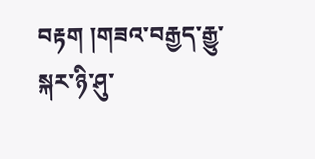བརྟག །གཟའ་བརྒྱད་རྒྱུ་སྐར་ཉི་ཤུ་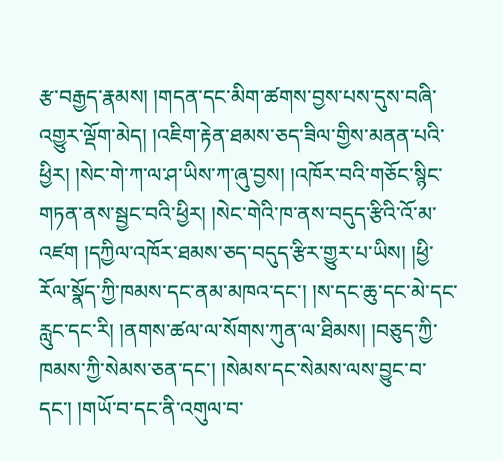རྩ་བརྒྱད་རྣམས། །གདན་དང་མིག་ཚགས་བྱས་པས་དུས་བཞི་འགྱུར་ལྡོག་མེད། །འཇིག་རྟེན་ཐམས་ཅད་ཟིལ་གྱིས་མནན་པའི་ཕྱིར། །སེང་གེ་ཀ་ལ་ཤ་ཡིས་ཀ་ཞུ་བྱས། །འཁོར་བའི་གཅོང་སྙིང་གཏན་ནས་སྦྱང་བའི་ཕྱིར། །སེང་གེའི་ཁ་ནས་བདུད་རྩིའི་འོ་མ་འཛག །དཀྱིལ་འཁོར་ཐམས་ཅད་བདུད་རྩིར་གྱུར་པ་ཡིས། །ཕྱི་རོལ་སྣོད་ཀྱི་ཁམས་དང་ནམ་མཁའ་དང་། །ས་དང་ཆུ་དང་མེ་དང་རླུང་དང་རི། །ནགས་ཚལ་ལ་སོགས་ཀུན་ལ་ཐིམས། །བཅུད་ཀྱི་ཁམས་ཀྱི་སེམས་ཅན་དང་། །སེམས་དང་སེམས་ལས་བྱུང་བ་དང་། །གཡོ་བ་དང་ནི་འགུལ་བ་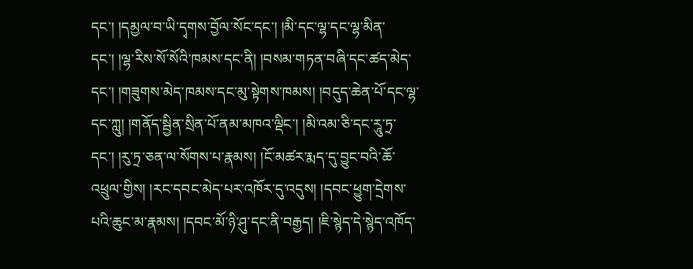དང་། །དམྱལ་བ་ཡི་དྭགས་བྱོལ་སོང་དང་། །མི་དང་ལྷ་དང་ལྷ་མིན་དང་། །ལྷ་རིས་སོ་སོའི་ཁམས་དང་ནི། །བསམ་གཏན་བཞི་དང་ཚད་མེད་དང་། །གཟུགས་མེད་ཁམས་དང་མུ་སྟེགས་ཁམས། །བདུད་ཆེན་པོ་དང་ལྷ་དང་ཀླུ། །གནོད་སྦྱིན་སྲིན་པོ་ནམ་མཁའ་ལྡིང་། །མི་འམ་ཅི་དང་རཱུ་ཏྲ་དང་། །རུ་ཏྲ་ཅན་ལ་སོགས་པ་རྣམས། །ངོ་མཚར་རྨད་དུ་བྱུང་བའི་ཆོ་འཕྲུལ་གྱིས། །རང་དབང་མེད་པར་འཁོར་དུ་འདུས། །དབང་ཕྱུག་དྲེགས་པའི་ཆུང་མ་རྣམས། །དབང་མོ་ཉི་ཤུ་དང་ནི་བརྒྱད། །ཇི་སྙེད་དེ་སྙེད་འཁོད་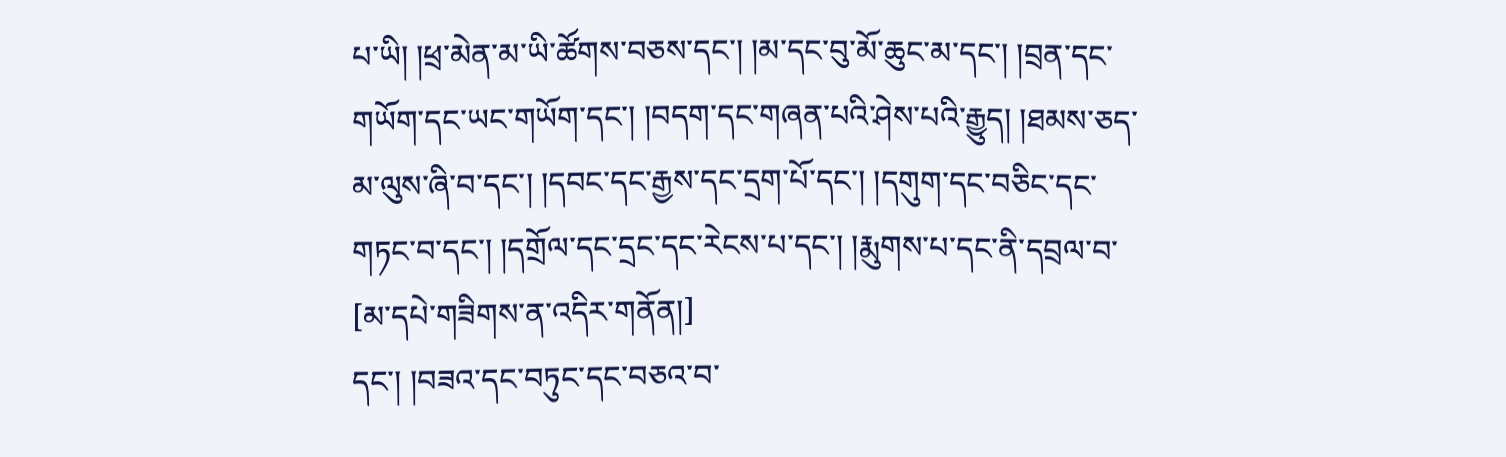པ་ཡི། །ཕྲ་མེན་མ་ཡི་ཚོགས་བཅས་དང་། །མ་དང་བུ་མོ་ཆུང་མ་དང་། །བྲན་དང་གཡོག་དང་ཡང་གཡོག་དང་། །བདག་དང་གཞན་པའི་ཤེས་པའི་རྒྱུད། །ཐམས་ཅད་མ་ལུས་ཞི་བ་དང་། །དབང་དང་རྒྱས་དང་དྲག་པོ་དང་། །དགུག་དང་བཅིང་དང་གཏང་བ་དང་། །དགྲོལ་དང་དྲང་དང་རེངས་པ་དང་། །རྨུགས་པ་དང་ནི་དབྲལ་བ་
[མ་དཔེ་གཟིགས་ན་འདིར་གནོན།]
དང་། །བཟའ་དང་བཏུང་དང་བཅའ་བ་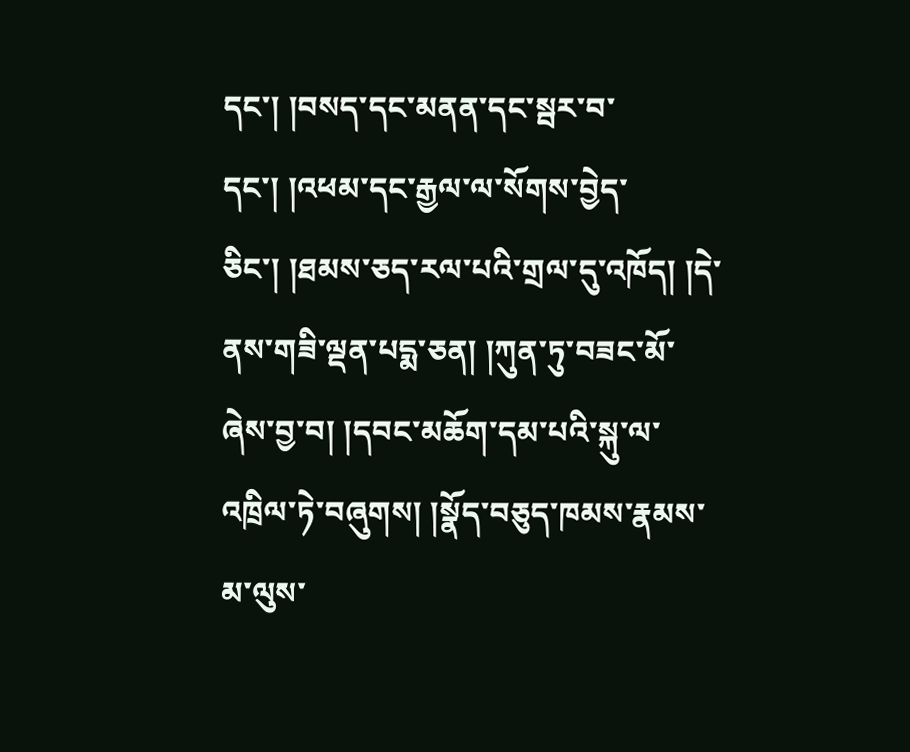དང་། །བསད་དང་མནན་དང་སྦར་བ་དང་། །འཕམ་དང་རྒྱལ་ལ་སོགས་བྱེད་ཅིང་། །ཐམས་ཅད་རལ་པའི་གྲལ་དུ་འཁོད། །དེ་ནས་གཟི་ལྡན་པདྨ་ཅན། །ཀུན་ཏུ་བཟང་མོ་ཞེས་བྱ་བ། །དབང་མཆོག་དམ་པའི་སྐུ་ལ་འཁྲིལ་ཏེ་བཞུགས། །སྣོད་བཅུད་ཁམས་རྣམས་མ་ལུས་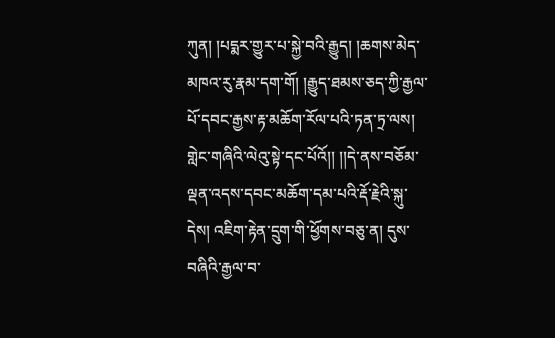ཀུན། །པདྨར་གྱུར་པ་སྐྱེ་བའི་རྒྱུད། །ཆགས་མེད་མཁའ་རུ་རྣམ་དག་གོ། །རྒྱུད་ཐམས་ཅད་ཀྱི་རྒྱལ་པོ་དབང་རྒྱས་རྟ་མཆོག་རོལ་པའི་ཏན་ཏྲ་ལས། གླེང་གཞིའི་ལེའུ་སྟེ་དང་པོའོ།། །།དེ་ནས་བཅོམ་ལྡན་འདས་དབང་མཆོག་དམ་པའི་རྡོ་རྗེའི་སྐུ་དེས། འཇིག་རྟེན་དྲུག་གི་ཕྱོགས་བཅུ་ན། དུས་བཞིའི་རྒྱལ་བ་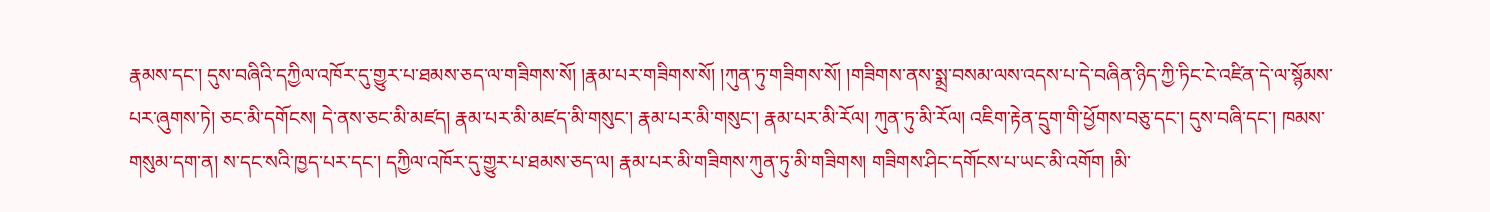རྣམས་དང་། དུས་བཞིའི་དཀྱིལ་འཁོར་དུ་གྱུར་པ་ཐམས་ཅད་ལ་གཟིགས་སོ། །རྣམ་པར་གཟིགས་སོ། །ཀུན་ཏུ་གཟིགས་སོ། །གཟིགས་ནས་སྨྲ་བསམ་ལས་འདས་པ་དེ་བཞིན་ཉིད་ཀྱི་ཏིང་ངེ་འཛིན་དེ་ལ་སྙོམས་པར་ཞུགས་ཏེ། ཅང་མི་དགོངས། དེ་ནས་ཅང་མི་མཛད། རྣམ་པར་མི་མཛད་མི་གསུང་། རྣམ་པར་མི་གསུང་། རྣམ་པར་མི་རོལ། ཀུན་ཏུ་མི་རོལ། འཇིག་རྟེན་དྲུག་གི་ཕྱོགས་བཅུ་དང་། དུས་བཞི་དང་། ཁམས་གསུམ་དག་ན། ས་དང་སའི་ཁྱད་པར་དང་། དཀྱིལ་འཁོར་དུ་གྱུར་པ་ཐམས་ཅད་ལ། རྣམ་པར་མི་གཟིགས་ཀུན་ཏུ་མི་གཟིགས། གཟིགས་ཤིང་དགོངས་པ་ཡང་མི་འགོག །མི་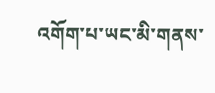འགོག་པ་ཡང་མི་གནས་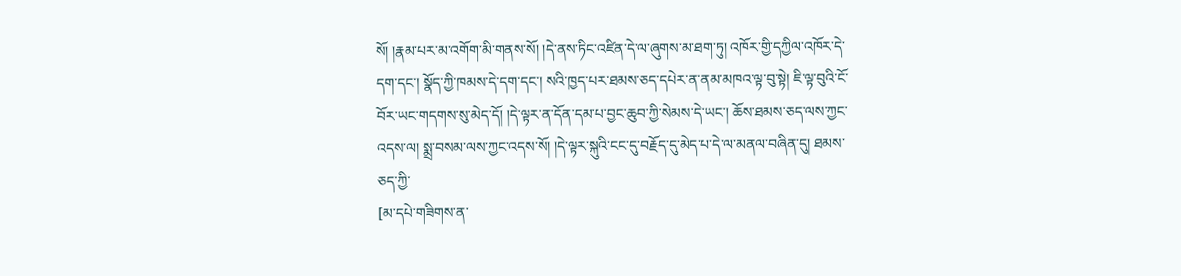སོ། །རྣམ་པར་མ་འགོག་མི་གནས་སོ། །དེ་ནས་ཏིང་འཛིན་དེ་ལ་ཞུགས་མ་ཐག་ཏུ། འཁོར་གྱི་དཀྱིལ་འཁོར་དེ་དག་དང་། སྣོད་ཀྱི་ཁམས་དེ་དག་དང་། སའི་ཁྱད་པར་ཐམས་ཅད་དཔེར་ན་ནམ་མཁའ་ལྟ་བུ་སྟེ། ཇི་ལྟ་བུའི་ངོ་བོར་ཡང་གདགས་སུ་མེད་དོ། །དེ་ལྟར་ན་དོན་དམ་པ་བྱང་ཆུབ་ཀྱི་སེམས་དེ་ཡང་། ཆོས་ཐམས་ཅད་ལས་ཀྱང་འདས་ལ། སྨྲ་བསམ་ལས་ཀྱང་འདས་སོ། །དེ་ལྟར་སྐུའི་ངང་དུ་བརྗོད་དུ་མེད་པ་དེ་ལ་མནལ་བཞིན་དུ། ཐམས་ཅད་ཀྱི་
[མ་དཔེ་གཟིགས་ན་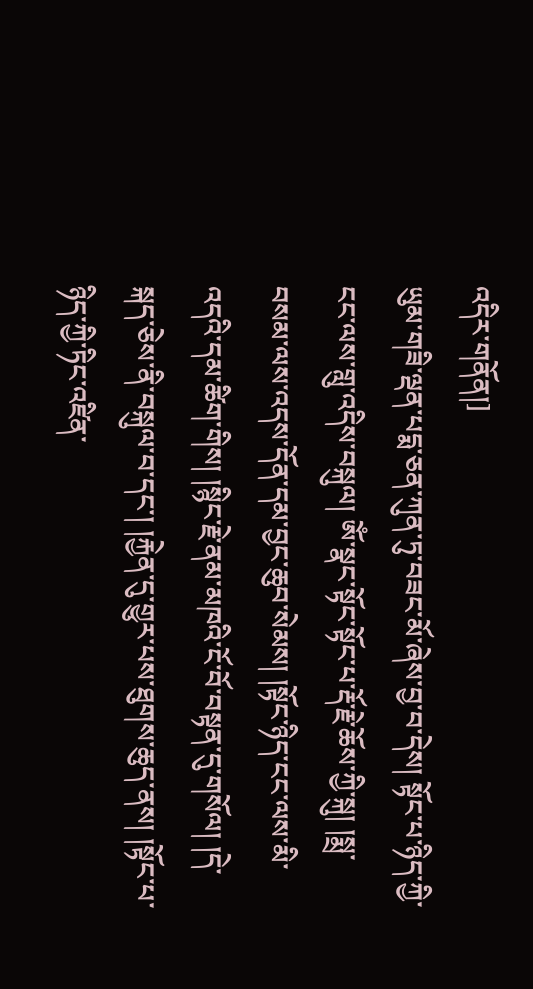འདིར་གནོན།]
ཡུམ་གཟི་ལྡན་པདྨ་ཅན་ཀུན་ཏུ་བཟང་མོ་ཞེས་བྱ་བ་དེས། སྟོང་པ་ཉིད་ཀྱི་ངང་ལས་གླུ་འདིས་བསྐུལ། ཨོཾ་སྣང་སྟོང་སྟོང་པ་རྡོ་རྗེ་ཆོས་ཀྱི་སྐུ། །སྨྲ་བསམ་ལས་འདས་དོན་དམ་བྱང་ཆུབ་སེམས། །སྟོང་ཉིད་ངང་ལས་མི་འདའི་དམ་ཚིག་གིས། །སྙིང་རྗེ་ནམ་མཁའི་ངོ་བོ་བསྟན་དུ་གསོལ། །དེ་སྐད་ཅེས་ནི་བསྐུལ་བ་དང་། །རྐྱེན་དུ་གྱུར་པས་ཐུགས་ཆུད་ནས། །སྟོང་པ་ཉིད་ཀྱི་ཏིང་འཛིན་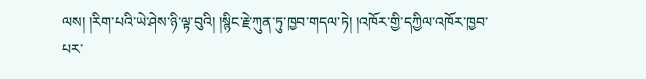ལས། །རིག་པའི་ཡེ་ཤེས་ཉི་ལྟ་བུའི། །སྙིང་རྗེ་ཀུན་ཏུ་ཁྱབ་གདལ་ཏེ། །འཁོར་གྱི་དཀྱིལ་འཁོར་ཁྱབ་པར་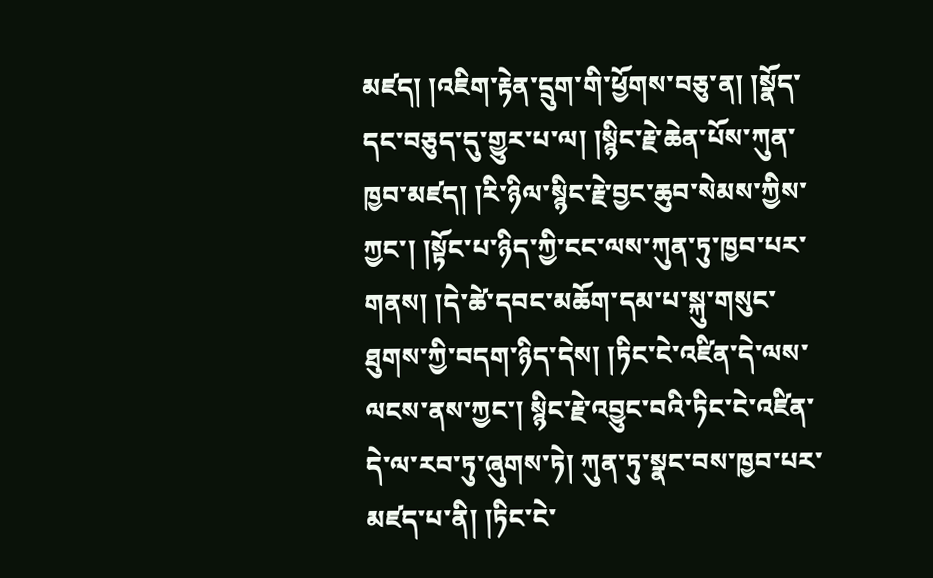མཛད། །འཇིག་རྟེན་དྲུག་གི་ཕྱོགས་བཅུ་ན། །སྣོད་དང་བཅུད་དུ་གྱུར་པ་ལ། །སྙིང་རྗེ་ཆེན་པོས་ཀུན་ཁྱབ་མཛད། །རི་ཉིལ་སྙིང་རྗེ་བྱང་ཆུབ་སེམས་ཀྱིས་ཀྱང་། །སྟོང་པ་ཉིད་ཀྱི་ངང་ལས་ཀུན་ཏུ་ཁྱབ་པར་གནས། །དེ་ཚེ་དབང་མཆོག་དམ་པ་སྐུ་གསུང་ཐུགས་ཀྱི་བདག་ཉིད་དེས། །ཏིང་ངེ་འཛིན་དེ་ལས་ལངས་ནས་ཀྱང་། སྙིང་རྗེ་འབྱུང་བའི་ཏིང་ངེ་འཛིན་དེ་ལ་རབ་ཏུ་ཞུགས་ཏེ། ཀུན་ཏུ་སྣང་བས་ཁྱབ་པར་མཛད་པ་ནི། །ཏིང་ངེ་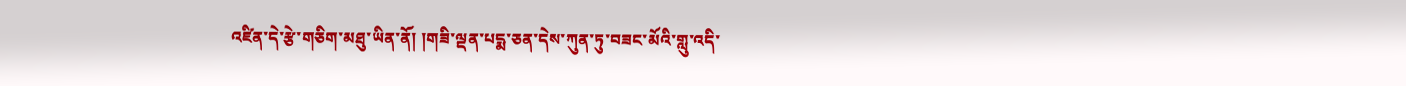འཛིན་དེ་རྩེ་གཅིག་མཐུ་ཡིན་ནོ། །གཟི་ལྡན་པདྨ་ཅན་དེས་ཀུན་ཏུ་བཟང་མོའི་གླུ་འདི་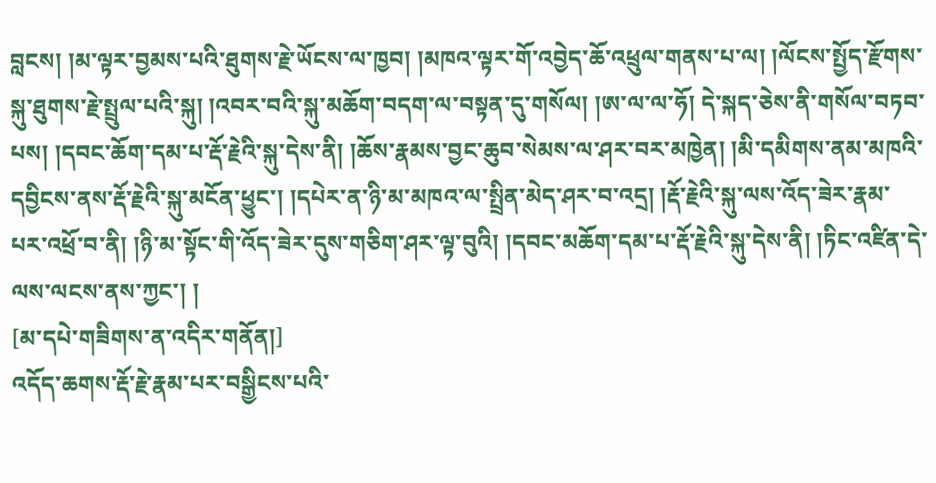བླངས། །མ་ལྟར་བྱམས་པའི་ཐུགས་རྗེ་ཡོངས་ལ་ཁྱབ། །མཁའ་ལྟར་གོ་འབྱེད་ཆོ་འཕྲུལ་གནས་པ་ལ། །ལོངས་སྤྱོད་རྫོགས་སྐུ་ཐུགས་རྗེ་སྤྲུལ་པའི་སྐུ། །འབར་བའི་སྐུ་མཆོག་བདག་ལ་བསྟན་དུ་གསོལ། །ཨ་ལ་ལ་ཧོ། དེ་སྐད་ཅེས་ནི་གསོལ་བཏབ་པས། །དབང་ཆོག་དམ་པ་རྡོ་རྗེའི་སྐུ་དེས་ནི། །ཆོས་རྣམས་བྱང་ཆུབ་སེམས་ལ་ཤར་བར་མཁྱེན། །མི་དམིགས་ནམ་མཁའི་དབྱིངས་ནས་རྡོ་རྗེའི་སྐུ་མངོན་ཕྱུང་། །དཔེར་ན་ཉི་མ་མཁའ་ལ་སྤྲིན་མེད་ཤར་བ་འདྲ། །རྡོ་རྗེའི་སྐུ་ལས་འོད་ཟེར་རྣམ་པར་འཕྲོ་བ་ནི། །ཉི་མ་སྟོང་གི་འོད་ཟེར་དུས་གཅིག་ཤར་ལྟ་བུའི། །དབང་མཆོག་དམ་པ་རྡོ་རྗེའི་སྐུ་དེས་ནི། །ཏིང་འཛིན་དེ་ལས་ལངས་ནས་ཀྱང་། །
[མ་དཔེ་གཟིགས་ན་འདིར་གནོན།]
འདོད་ཆགས་རྡོ་རྗེ་རྣམ་པར་བསྒྱིངས་པའི་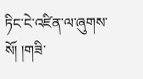ཏིང་ངེ་འཛིན་ལ་ཞུགས་སོ། །གཟི་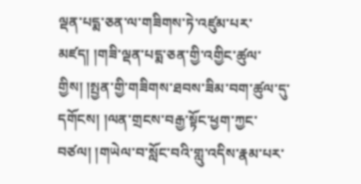ལྡན་པདྨ་ཅན་ལ་གཟིགས་ཏེ་འཛུམ་པར་མཛད། །གཟི་ལྡན་པདྨ་ཅན་གྱི་འགྱིང་ཚུལ་གྱིས། །སྤྱན་གྱི་གཟིགས་ཐབས་ཟིམ་བག་ཚུལ་དུ་དགོངས། །ལན་གྲངས་བརྒྱ་སྟོང་ཕྱག་ཀྱང་བཙལ། །གཡེལ་བ་སློང་བའི་གླུ་འདིས་རྣམ་པར་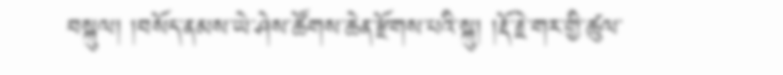བསྐུལ། །བསོད་ནམས་ཡེ་ཤེས་ཚོགས་ཆེན་རྫོགས་པའི་སྐུ། །རྡོ་རྗེ་གར་གྱི་ཚུལ་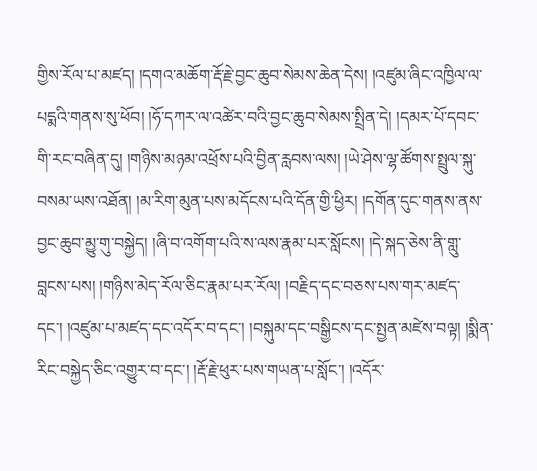གྱིས་རོལ་པ་མཛད། །དགའ་མཆོག་རྡོ་རྗེ་བྱང་ཆུབ་སེམས་ཆེན་དེས། །འཛུམ་ཞིང་འཁྱིལ་ལ་པདྨའི་གནས་སུ་ཕོབ། །ཧོ་དཀར་ལ་འཚེར་བའི་བྱང་ཆུབ་སེམས་སྤྲིན་དེ། །དམར་པོ་དབང་གི་རང་བཞིན་དུ། །གཉིས་མཉམ་འཕྲོས་པའི་བྱིན་རླབས་ལས། །ཡེ་ཤེས་ལྷ་ཚོགས་སྤྲུལ་སྐུ་བསམ་ཡས་འཐོན། །མ་རིག་མུན་པས་མདོངས་པའི་དོན་གྱི་ཕྱིར། །དགོན་དུང་གནས་ནས་བྱང་ཆུབ་མྱུ་གུ་བསྐྱེད། །ཞི་བ་འགོག་པའི་ས་ལས་རྣམ་པར་སློངས། །དེ་སྐད་ཅེས་ནི་གླུ་བླངས་པས། །གཉིས་མེད་རོལ་ཅིང་རྣམ་པར་རོལ། །བརྗིད་དང་བཅས་པས་གར་མཛད་དང་། །འཛུམ་པ་མཛད་དང་འདོར་བ་དང་། །བསྐུམ་དང་བསྒྱིངས་དང་སྤྱན་མཛེས་བལྟ། །སྨིན་རིང་བསྐྱེད་ཅིང་འགྱུར་བ་དང་། །རྡོ་རྗེ་ཕུར་པས་གཡན་པ་སློང་། །འདོར་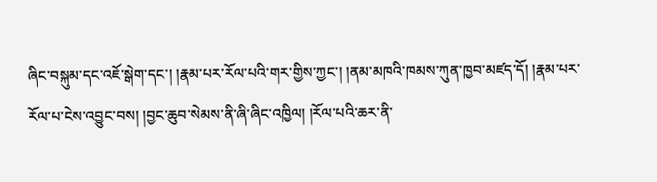ཞིང་བསྐུམ་དང་འཇོ་སྒེག་དང་། །རྣམ་པར་རོལ་པའི་གར་གྱིས་ཀྱང་། །ནམ་མཁའི་ཁམས་ཀུན་ཁྱབ་མཛད་དོ། །རྣམ་པར་རོལ་པ་ངེས་འབྱུང་བས། །བྱང་ཆུབ་སེམས་ནི་ཞི་ཞིང་འཁྱིལ། །རོལ་པའི་ཆར་ནི་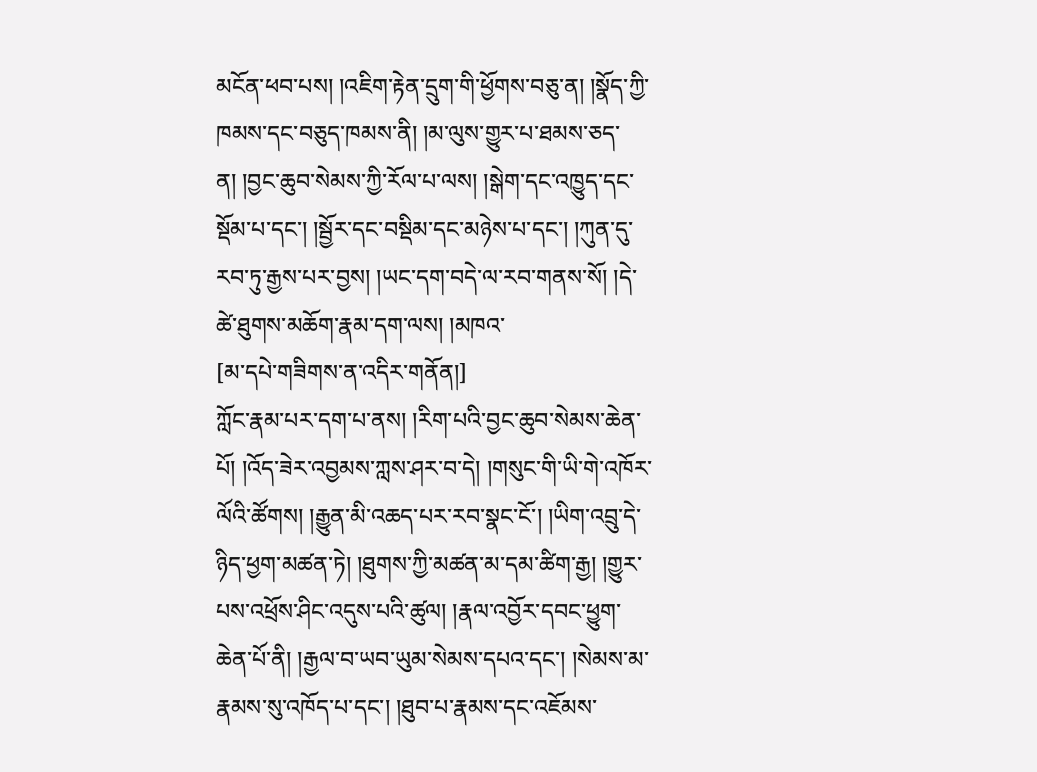མངོན་ཕབ་པས། །འཇིག་རྟེན་དྲུག་གི་ཕྱོགས་བཅུ་ན། །སྣོད་ཀྱི་ཁམས་དང་བཅུད་ཁམས་ནི། །མ་ལུས་གྱུར་པ་ཐམས་ཅད་ན། །བྱང་ཆུབ་སེམས་ཀྱི་རོལ་པ་ལས། །སྒེག་དང་འཁྱུད་དང་སྡོམ་པ་དང་། །སྦྱོར་དང་བསྡིམ་དང་མཉེས་པ་དང་། །ཀུན་དུ་རབ་ཏུ་རྒྱས་པར་བྱས། །ཡང་དག་བདེ་ལ་རབ་གནས་སོ། །དེ་ཚེ་ཐུགས་མཆོག་རྣམ་དག་ལས། །མཁའ་
[མ་དཔེ་གཟིགས་ན་འདིར་གནོན།]
ཀློང་རྣམ་པར་དག་པ་ནས། །རིག་པའི་བྱང་ཆུབ་སེམས་ཆེན་པོ། །འོད་ཟེར་འབྱམས་ཀླས་ཤར་བ་དེ། །གསུང་གི་ཡི་གེ་འཁོར་ལོའི་ཚོགས། །རྒྱུན་མི་འཆད་པར་རབ་སྣང་ངོ་། །ཡིག་འབྲུ་དེ་ཉིད་ཕྱག་མཚན་ཏེ། །ཐུགས་ཀྱི་མཚན་མ་དམ་ཚིག་རྒྱ། །གྱུར་པས་འཕྲོས་ཤིང་འདུས་པའི་ཚུལ། །རྣལ་འབྱོར་དབང་ཕྱུག་ཆེན་པོ་ནི། །རྒྱལ་བ་ཡབ་ཡུམ་སེམས་དཔའ་དང་། །སེམས་མ་རྣམས་སུ་འཁོད་པ་དང་། །ཐུབ་པ་རྣམས་དང་འཇོམས་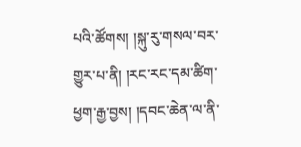པའི་ཚོགས། །སྐུ་རུ་གསལ་བར་གྱུར་པ་ནི། །རང་རང་དམ་ཚིག་ཕྱག་རྒྱ་བྱས། །དབང་ཆེན་ལ་ནི་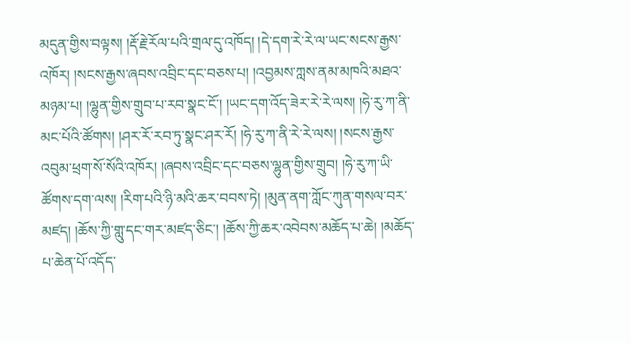མདུན་གྱིས་བལྟས། །རྡོ་རྗེ་རོལ་པའི་གྲལ་དུ་འཁོད། །དེ་དག་རེ་རེ་ལ་ཡང་སངས་རྒྱས་འཁོར། །སངས་རྒྱས་ཞབས་འབྲིང་དང་བཅས་པ། །འབྱམས་ཀླས་ནམ་མཁའི་མཐའ་མཉམ་པ། །ལྷུན་གྱིས་གྲུབ་པ་རབ་སྣང་ངོ་། །ཡང་དག་འོད་ཟེར་རེ་རེ་ལས། །ཧེ་རུ་ཀ་ནི་མང་པོའི་ཚོགས། །ཤར་རོ་རབ་ཏུ་སྣང་ཤར་རོ། །ཧེ་རུ་ཀ་ནི་རེ་རེ་ལས། །སངས་རྒྱས་འབུམ་ཕྲག་སོ་སོའི་འཁོར། །ཞབས་འབྲིང་དང་བཅས་ལྷུན་གྱིས་གྲུབ། །ཧེ་རུ་ཀ་ཡི་ཚོགས་དག་ལས། །རིག་པའི་ཉི་མའི་ཆར་བབས་ཏེ། །མུན་ནག་ཀློང་ཀུན་གསལ་བར་མཛད། །ཆོས་ཀྱི་གླུ་དང་གར་མཛད་ཅིང་། །ཆོས་ཀྱི་ཆར་འབེབས་མཆོད་པ་ཆེ། །མཆོད་པ་ཆེན་པོ་འདོད་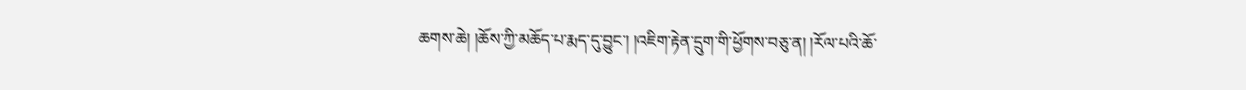ཆགས་ཆེ། །ཆོས་ཀྱི་མཆོད་པ་རྨད་དུ་བྱུང་། །འཇིག་རྟེན་དྲུག་གི་ཕྱོགས་བཅུ་ན། །རོལ་པའི་ཆོ་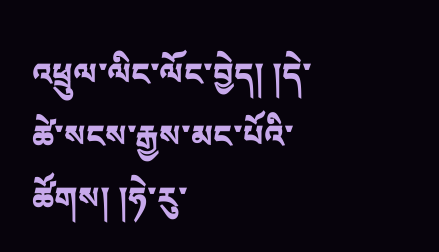འཕྲུལ་ལིང་ལོང་བྱེད། །དེ་ཚེ་སངས་རྒྱས་མང་པོའི་ཚོགས། །ཧེ་རུ་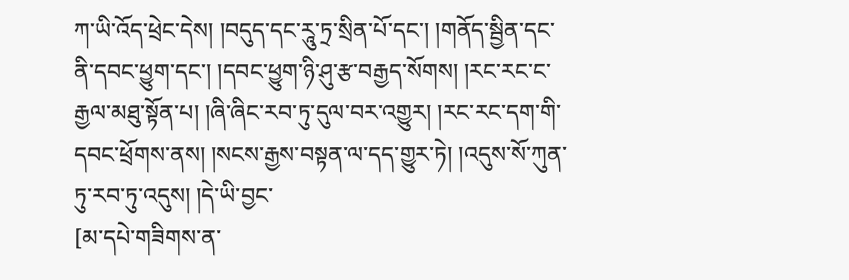ཀ་ཡི་འོད་ཕྲེང་དེས། །བདུད་དང་རཱུ་ཏྲ་སྲིན་པོ་དང་། །གནོད་སྦྱིན་དང་ནི་དབང་ཕྱུག་དང་། །དབང་ཕྱུག་ཉི་ཤུ་རྩ་བརྒྱད་སོགས། །རང་རང་ང་རྒྱལ་མཐུ་སྟོན་པ། །ཞི་ཞིང་རབ་ཏུ་དུལ་བར་འགྱུར། །རང་རང་དག་གི་དབང་ཕྲོགས་ནས། །སངས་རྒྱས་བསྟན་ལ་དད་གྱུར་ཏེ། །འདུས་སོ་ཀུན་ཏུ་རབ་ཏུ་འདུས། །དེ་ཡི་བྱང་
[མ་དཔེ་གཟིགས་ན་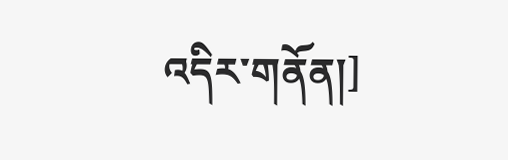འདིར་གནོན།]